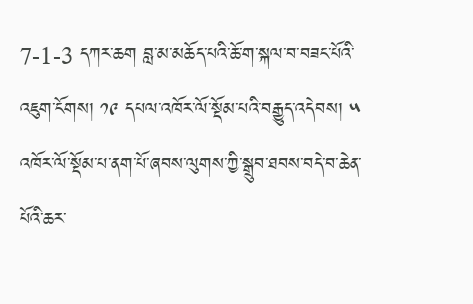7-1-3 དཀར་ཆག བླ་མ་མཆོད་པའི་ཆོ་ག་སྐལ་བ་བཟང་པོའི་འཇུག་ངོགས། ༡༩ དཔལ་འཁོར་ལོ་སྡོམ་པའི་བརྒྱུད་འདེབས། ༥ འཁོར་ལོ་སྡོམ་པ་ནག་པོ་ཞབས་ལུགས་ཀྱི་སྒྲུབ་ཐབས་བདེ་བ་ཆེན་པོའི་ཆར་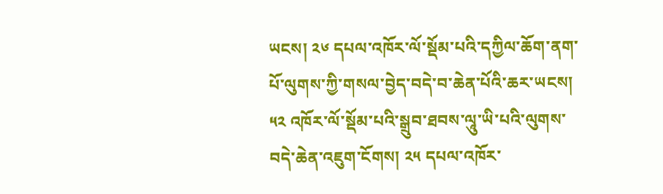ཡངས། ༢༦ དཔལ་འཁོར་ལོ་སྡོམ་པའི་དཀྱིལ་ཆོག་ནག་པོ་ལུགས་ཀྱི་གསལ་བྱེད་བདེ་བ་ཆེན་པོའི་ཆར་ཡངས། ༥༢ འཁོར་ལོ་སྡོམ་པའི་སྒྲུབ་ཐབས་ལཱུ་ཡི་པའི་ལུགས་བདེ་ཆེན་འཇུག་ངོགས། ༢༥ དཔལ་འཁོར་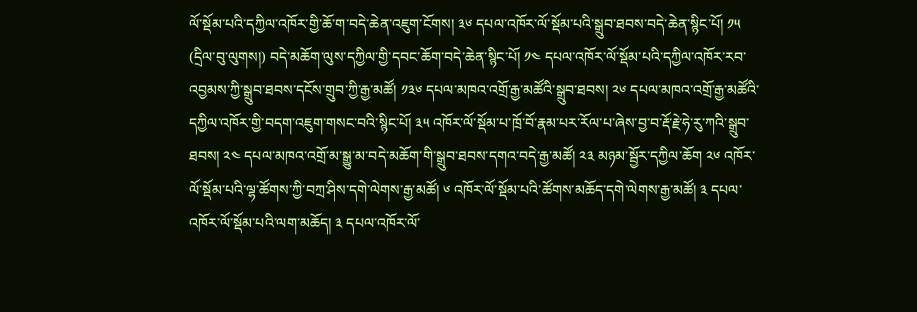ལོ་སྡོམ་པའི་དཀྱིལ་འཁོར་གྱི་ཆོ་ག་བདེ་ཆེན་འཇུག་ངོགས། ༣༦ དཔལ་འཁོར་ལོ་སྡོམ་པའི་སྒྲུབ་ཐབས་བདེ་ཆེན་སྙིང་པོ། ༡༥ (དྲིལ་བུ་ལུགས།) བདེ་མཆོག་ལུས་དཀྱིལ་གྱི་དབང་ཆོག་བདེ་ཆེན་སྙིང་པོ། ༡༤ དཔལ་འཁོར་ལོ་སྡོམ་པའི་དཀྱིལ་འཁོར་རབ་འབྱམས་ཀྱི་སྒྲུབ་ཐབས་དངོས་གྲུབ་ཀྱི་རྒྱ་མཚོ། ༡༣༦ དཔལ་མཁའ་འགྲོ་རྒྱ་མཚོའི་སྒྲུབ་ཐབས། ༢༦ དཔལ་མཁའ་འགྲོ་རྒྱ་མཚོའི་དཀྱིལ་འཁོར་གྱི་བདག་འཇུག་གསང་བའི་སྙིང་པོ། ༣༥ འཁོར་ལོ་སྡོམ་པ་ཁྲོ་བོ་རྣམ་པར་རོལ་པ་ཞེས་བྱ་བ་རྡོ་རྗེ་ཧེ་རུ་ཀའི་སྒྲུབ་ཐབས། ༢༤ དཔལ་མཁའ་འགྲོ་མ་སྒྱུ་མ་བདེ་མཆོག་གི་སྒྲུབ་ཐབས་དགའ་བདེ་རྒྱ་མཚོ། ༢༣ མཉམ་སྦྱོར་དཀྱིལ་ཆོག ༢༦ འཁོར་ལོ་སྡོམ་པའི་ལྷ་ཚོགས་ཀྱི་བཀྲ་ཤིས་དགེ་ལེགས་རྒྱ་མཚོ། ༦ འཁོར་ལོ་སྡོམ་པའི་ཚོགས་མཆོད་དགེ་ལེགས་རྒྱ་མཚོ། ༣ དཔལ་འཁོར་ལོ་སྡོམ་པའི་ལག་མཆོད། ༣ དཔལ་འཁོར་ལོ་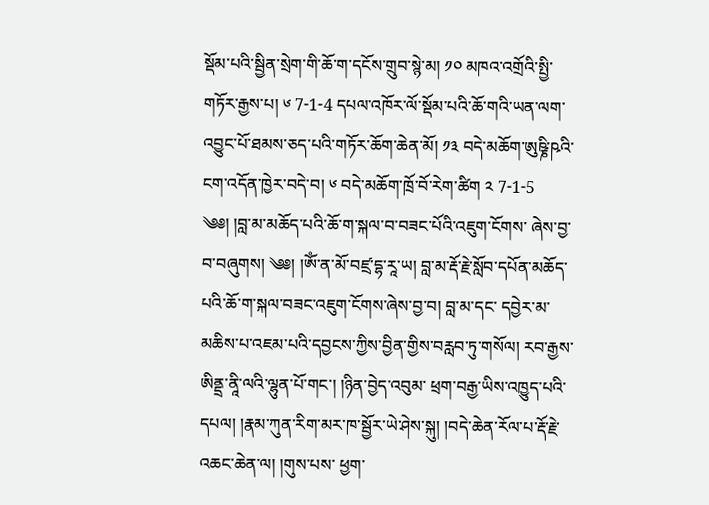སྡོམ་པའི་སྦྱིན་སྲེག་གི་ཆོ་ག་དངོས་གྲུབ་སྙེ་མ། ༡༠ མཁའ་འགྲོའི་སྤྱི་གཏོར་རྒྱས་པ། ༦ 7-1-4 དཔལ་འཁོར་ལོ་སྡོམ་པའི་ཆོ་གའི་ཡན་ལག་འབྱུང་པོ་ཐམས་ཅད་པའི་གཏོར་ཆོག་ཆེན་མོ། ༡༣ བདེ་མཆོག་ཨུཥྞི་ཥའི་ངག་འདོན་ཁྱེར་བདེ་བ། ༦ བདེ་མཆོག་ཁྲོ་བོ་རེག་ཚིག ༢ 7-1-5 ༄༅། །བླ་མ་མཆོད་པའི་ཆོ་ག་སྐལ་བ་བཟང་པོའི་འཇུག་ངོགས་ ཞེས་བྱ་བ་བཞུགས། ༄༅། །ༀ་ན་མོ་བཛྲ་དྷ་རཱ་ཡ། བླ་མ་རྡོ་རྗེ་སློབ་དཔོན་མཆོད་པའི་ཆོ་ག་སྐལ་བཟང་འཇུག་ངོགས་ཞེས་བྱ་བ། བླ་མ་དང་ དབྱེར་མ་མཆིས་པ་འཇམ་པའི་དབྱངས་ཀྱིས་བྱིན་གྱིས་བརླབ་ཏུ་གསོལ། རབ་རྒྱས་ཨིནྡྲ་ནཱི་ལའི་ལྷུན་པོ་གང་། །ཉིན་བྱེད་འབུམ་ ཕྲག་བརྒྱ་ཡིས་འཁྱུད་པའི་དཔལ། །རྣམ་ཀུན་རིག་མར་ཁ་སྦྱོར་ཡེ་ཤེས་སྐུ། །བདེ་ཆེན་རོལ་པ་རྡོ་རྗེ་འཆང་ཆེན་ལ། །གུས་པས་ ཕྱག་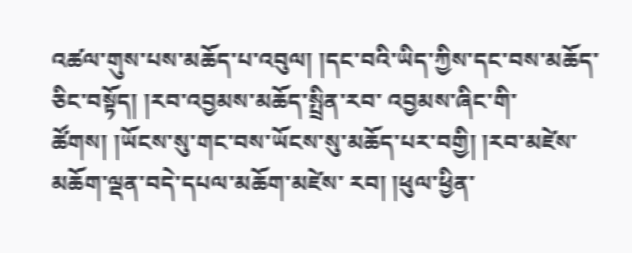འཚལ་གུས་པས་མཆོད་པ་འབུལ། །དང་བའི་ཡིད་ཀྱིས་དང་བས་མཆོད་ཅིང་བསྟོད། །རབ་འབྱམས་མཆོད་སྤྲིན་རབ་ འབྱམས་ཞིང་གི་ཚོགས། །ཡོངས་སུ་གང་བས་ཡོངས་སུ་མཆོད་པར་བགྱི། །རབ་མཛེས་མཆོག་ལྡན་བདེ་དཔལ་མཆོག་མཛེས་ རབ། །ཕུལ་ཕྱིན་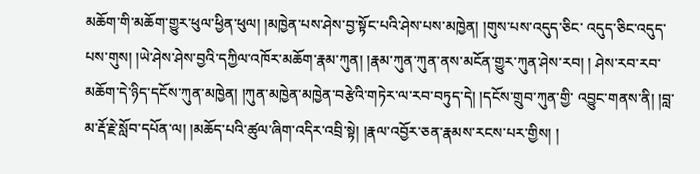མཆོག་གི་མཆོག་གྱུར་ཕུལ་ཕྱིན་ཕུལ། །མཁྱེན་པས་ཤེས་བྱ་སྟོང་པའི་ཤེས་པས་མཁྱེན། །གུས་པས་འདུད་ཅིང་ འདུད་ཅིང་འདུད་པས་གུས། །ཡེ་ཤེས་ཤེས་བྱའི་དཀྱིལ་འཁོར་མཆོག་རྣམ་ཀུན། །རྣམ་ཀུན་ཀུན་ནས་མངོན་གྱུར་ཀུན་ཤེས་རབ། ། ཤེས་རབ་རབ་མཆོག་དེ་ཉིད་དངོས་ཀུན་མཁྱེན། །ཀུན་མཁྱེན་མཁྱེན་བརྩེའི་གཏེར་ལ་རབ་བཏུད་དེ། །དངོས་གྲུབ་ཀུན་གྱི་ འབྱུང་གནས་ནི། །བླ་མ་རྡོ་རྗེ་སློབ་དཔོན་ལ། །མཆོད་པའི་ཚུལ་ཞིག་འདིར་འབྲི་སྟེ། །རྣལ་འབྱོར་ཅན་རྣམས་རངས་པར་གྱིས། །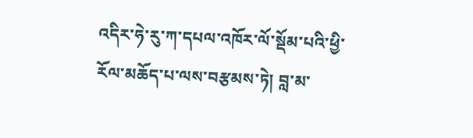འདིར་ཧེ་རུ་ཀ་དཔལ་འཁོར་ལོ་སྡོམ་པའི་ཕྱི་རོལ་མཆོད་པ་ལས་བརྩམས་ཏེ། བླ་མ་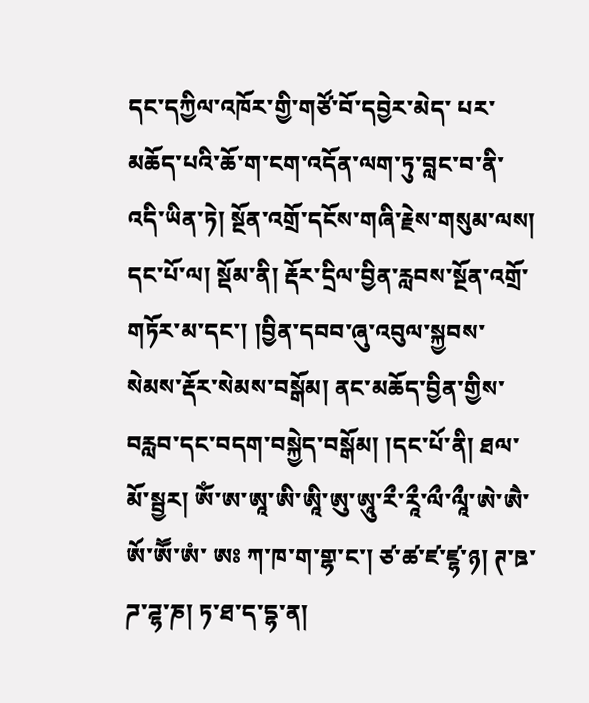དང་དཀྱིལ་འཁོར་གྱི་གཙོ་བོ་དབྱེར་མེད་ པར་མཆོད་པའི་ཆོ་ག་ངག་འདོན་ལག་ཏུ་བླང་བ་ནི་འདི་ཡིན་ཏེ། སྔོན་འགྲོ་དངོས་གཞི་རྗེས་གསུམ་ལས། དང་པོ་ལ། སྡོམ་ནི། རྡོར་དྲིལ་བྱིན་རླབས་སྔོན་འགྲོ་གཏོར་མ་དང་། །བྱིན་དབབ་ཞུ་འབུལ་སྐྱབས་སེམས་རྡོར་སེམས་བསྒོམ། ནང་མཆོད་བྱིན་གྱིས་ བརླབ་དང་བདག་བསྐྱེད་བསྒོམ། །དང་པོ་ནི། ཐལ་མོ་སྦྱར། ༀ་ཨ་ཨཱ་ཨི་ཨཱི་ཨུ་ཨཱུ་རྀ་རཱྀ་ལྀ་ལཱྀ་ཨེ་ཨཻ་ཨོ་ཨཽ་ཨཾ་ ཨཿ ཀ་ཁ་ག་གྷ་ང་། ཙ་ཚ་ཛ་ཛྷ་ཉ། ཊ་ཋ་ཌ་ཌྷ་ཎ། ཏ་ཐ་ད་དྷ་ན།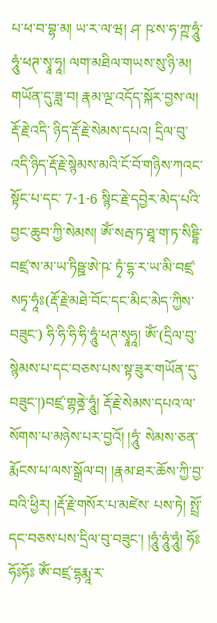པ་ཕ་བ་བྷ་མ། ཡ་ར་ལ་ཝ། ཤ་ ཥ་ས་ཧ་ཀྵ་ཧཱུཾ་ཧཱུཾ་ཕཊ་སྭཱ་ཧཱ། ལག་མཐིལ་གཡས་སུ་ཉི་མ། གཡོན་དུ་ཟླ་བ། རྣམ་ལྔ་འདོད་སྐོར་བྱས་ལ། རྡོ་རྗེ་འདི་ ཉིད་རྡོ་རྗེ་སེམས་དཔའ། དྲིལ་བུ་འདི་ཉིད་རྡོ་རྗེ་སྙེམས་མའི་ངོ་བོ་གཉིས་ཀའང་སྟོང་པ་དང་ 7-1-6 སྙིང་རྗེ་དབྱེར་མེད་པའི་བྱང་ཆུབ་ཀྱི་སེམས། ༀ་སརྦ་ཏ་ཐཱ་ག་ཏ་སིདྡྷི་བཛྲ་ས་མ་ཡ་ཏིཥྛ་ཨེ་ཥ་ ཏྭཾ་དྷ་ར་ཡ་མི་བཛྲ་སཏྭ་ཧཱཾཿ(རྡོ་རྗེ་མཐེ་བོང་དང་མིང་མེད་ཀྱིས་བཟུང་) ཧི་ཧི་ཧི་ཧི་ཧཱུཾ་ཕཊ་སྭཱཧཱ། ༀ་(དྲིལ་བུ་ སྙེམས་པ་དང་བཅས་པས་སྟ་ཟུར་གཡོན་དུ་བཟུང་།)བཛྲ་གྷནྜེ་ཧཱུཾ། རྡོ་རྗེ་སེམས་དཔའ་ལ་སོགས་པ་མཉེས་པར་བྱའོ། །ཧཱུཾ་ སེམས་ཅན་རྨོངས་པ་ལས་སྒྲོལ་བ། །རྣམ་ཐར་ཆོས་ཀྱི་བྱ་བའི་ཕྱིར། །རྡོ་རྗེ་གསོར་པ་མཛེས་ པས་ཏེ། སྤྲོ་དང་བཅས་པས་དྲིལ་བུ་བཟུང་། །ཧཱུཾ་ཧཱུཾ་ཧཱུཾ། ཧོཿཧོཿཧོཿ ༀ་བཛྲ་དྷརྨཱ་ར་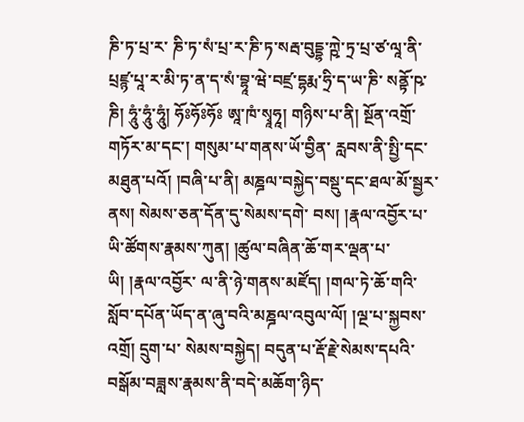ཎི་ཏ་པྲ་ར་ ཎི་ཏ་སཾ་པྲ་ར་ཎི་ཏ་སརྦ་བུདྡྷ་ཀྵེ་ཏྲ་པྲ་ཙ་ལཱ་ནི་པྲཛྙ་པཱ་ར་མི་ཏ་ན་ད་སཾ་བྷཱ་ཝེ་བཛྲ་དྷརྨ་ཧྲི་ད་ཡ་ཎི་ སནྟོ་ཥ་ཎི། ཧཱུཾ་ཧཱུཾ་ཧཱུཾ། ཧོཿཧོཿཧོཿ ཨཱ་ཁཾ་སྭཱཧཱ། གཉིས་པ་ནི། སྔོན་འགྲོ་གཏོར་མ་དང་། གསུམ་པ་གནས་ཡོ་བྱིན་ རླབས་ནི་སྤྱི་དང་མཐུན་པའོ། །བཞི་པ་ནི། མཎྜལ་བསྐྱེད་བསྡུ་དང་ཐལ་མོ་སྦྱར་ནས། སེམས་ཅན་དོན་དུ་སེམས་དགེ་ བས། །རྣལ་འབྱོར་པ་ཡི་ཚོགས་རྣམས་ཀུན། །ཚུལ་བཞིན་ཆོ་གར་ལྡན་པ་ཡི། །རྣལ་འབྱོར་ ལ་ནི་ཉེ་གནས་མཛོད། །གལ་ཏེ་ཆོ་གའི་སློབ་དཔོན་ཡོད་ན་ཞུ་བའི་མཎྜལ་འབུལ་ལོ། །ལྔ་པ་སྐྱབས་འགྲོ། དྲུག་པ་ སེམས་བསྐྱེད། བདུན་པ་རྡོ་རྗེ་སེམས་དཔའི་བསྒོམ་བཟླས་རྣམས་ནི་བདེ་མཆོག་ཉིད་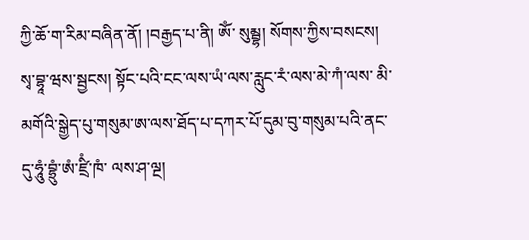ཀྱི་ཆོ་ག་རིམ་བཞིན་ནོ། །བརྒྱད་པ་ནི། ༀ་ སུམྦྷ། སོགས་ཀྱིས་བསངས། སྭ་བྷཱ་ཝས་སྦྱངས། སྟོང་པའི་ངང་ལས་ཡཾ་ལས་རླུང་རཾ་ལས་མེ་ཀཾ་ལས་ མི་མགོའི་སྒྱེད་པུ་གསུམ་ཨ་ལས་ཐོད་པ་དཀར་པོ་དུམ་བུ་གསུམ་པའི་ནང་དུ་ཧཱུཾ་བྷྲུཾ་ཨཾ་ཛྲིཾ་ཁཾ་ ལས་ཤ་ལྔ།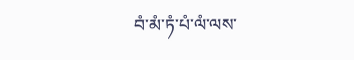བཾ་མཾ་ཏཾ་པཾ་ལཾ་ལས་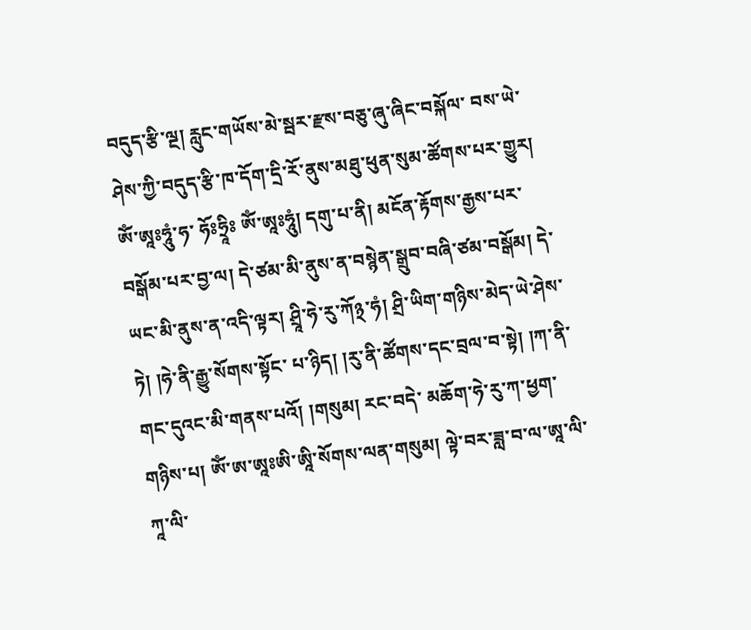བདུད་རྩི་ལྔ། རླུང་གཡོས་མེ་སྦར་རྫས་བཅུ་ཞུ་ཞིང་བསྐོལ་ བས་ཡེ་ཤེས་ཀྱི་བདུད་རྩི་ཁ་དོག་དྲི་རོ་ནུས་མཐུ་ཕུན་སུམ་ཚོགས་པར་གྱུར། ༀ་ཨཱཿཧཱུཾ་ཧ་ ཧོཿཧྲཱིཿ ༀ་ཨཱཿཧཱུཾ། དགུ་པ་ནི། མངོན་རྟོགས་རྒྱས་པར་བསྒོམ་པར་བྱ་ལ། དེ་ཙམ་མི་ནུས་ན་བསྙེན་སྒྲུབ་བཞི་ཙམ་བསྒོམ། དེ་ཡང་མི་ནུས་ན་འདི་ལྟར། ཤྲཱི་ཧེ་རུ་ཀོ྅་ཧཾ། ཤྲི་ཡིག་གཉིས་མེད་ཡེ་ཤེས་ཏེ། །ཧེ་ནི་རྒྱུ་སོགས་སྟོང་ པ་ཉིད། །རུ་ནི་ཚོགས་དང་བྲལ་བ་སྟེ། །ཀ་ནི་གང་དུའང་མི་གནས་པའོ། །གསུམ། རང་བདེ་ མཆོག་ཧེ་རུ་ཀ་ཕྱག་གཉིས་པ། ༀ་ཨ་ཨཱཿཨི་ཨཱི་སོགས་ལན་གསུམ། ལྟེ་བར་ཟླ་བ་ལ་ཨཱ་ལི་ཀཱ་ལི་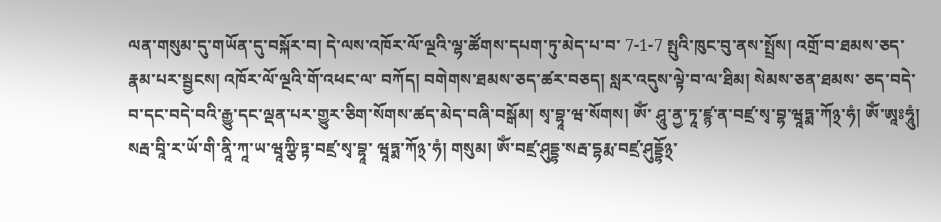ལན་གསུམ་དུ་གཡོན་དུ་བསྐོར་བ། དེ་ལས་འཁོར་ལོ་ལྔའི་ལྷ་ཚོགས་དཔག་ཏུ་མེད་པ་བ་ 7-1-7 སྤུའི་ཁུང་བུ་ནས་སྤྲོས། འགྲོ་བ་ཐམས་ཅད་རྣམ་པར་སྦྱངས། འཁོར་ལོ་ལྔའི་གོ་འཕང་ལ་ བཀོད། བགེགས་ཐམས་ཅད་ཚར་བཅད། སླར་འདུས་ལྟེ་བ་ལ་ཐིམ། སེམས་ཅན་ཐམས་ ཅད་བདེ་བ་དང་བདེ་བའི་རྒྱུ་དང་ལྡན་པར་གྱུར་ཅིག་སོགས་ཚད་མེད་བཞི་བསྒོམ། སྭ་བྷཱ་ཝ་སོགས། ༀ་ ཤཱུ་ནྱ་ཏཱ་ཛྙ་ན་བཛྲ་སྭ་བྷ་ཝཱཏྨ་ཀོ྅་ཧཾ། ༀ་ཨཱཿཧཱུཾ། སརྦ་བཱི་ར་ཡོ་གི་ནཱི་ཀཱ་ཡ་ཝཱཀྩི་ཏྟ་བཛྲ་སྭ་བྷཱ་ ཝཱཏྨ་ཀོ྅་ཧཾ། གསུམ། ༀ་བཛྲ་ཤུདྡྷ་སརྦ་དྷརྨ་བཛྲ་ཤུདྡྷོ྅་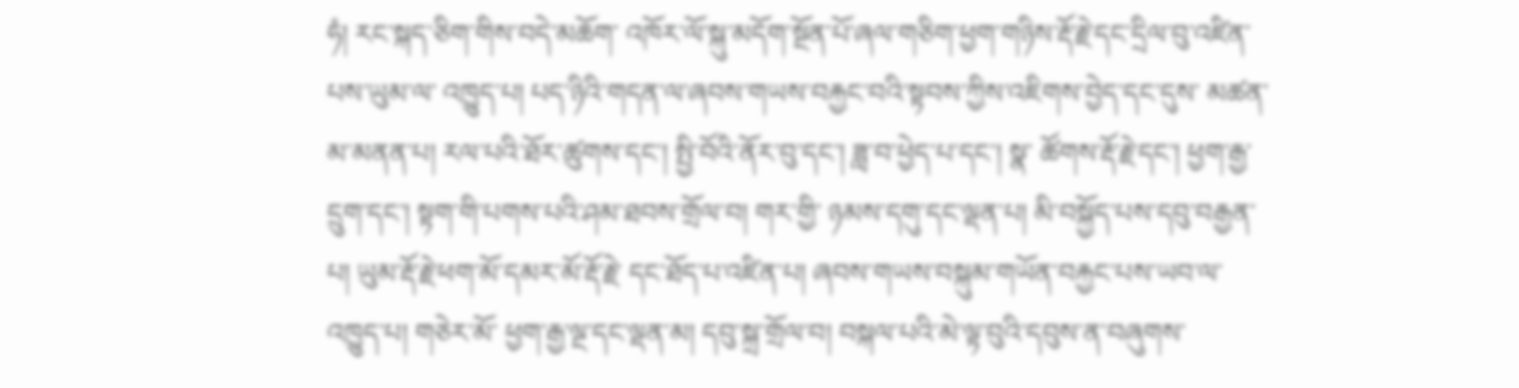ཧཾ། རང་སྐད་ཅིག་གིས་བདེ་མཆོག་ འཁོར་ལོ་སྐུ་མདོག་སྔོན་པོ་ཞལ་གཅིག་ཕྱག་གཉིས་རྡོ་རྗེ་དང་དྲིལ་བུ་འཛིན་པས་ཡུམ་ལ་ འཁྱུད་པ། པད་ཉིའི་གདན་ལ་ཞབས་གཡས་བརྐྱང་བའི་སྟབས་ཀྱིས་འཇིགས་བྱེད་དང་དུས་ མཚན་མ་མནན་པ། རལ་པའི་ཐོར་ཚུགས་དང་། སྤྱི་བོའི་ནོར་བུ་དང་། ཟླ་བ་ཕྱེད་པ་དང་། སྣ་ ཚོགས་རྡོ་རྗེ་དང་། ཕྱག་རྒྱ་དྲུག་དང་། སྟག་གི་པགས་པའི་ཤམ་ཐབས་གྲོལ་བ། གར་གྱི་ ཉམས་དགུ་དང་ལྡན་པ། མི་བསྐྱོད་པས་དབུ་བརྒྱན་པ། ཡུམ་རྡོ་རྗེ་ཕག་མོ་དམར་མོ་རྡོ་རྗེ་ དང་ཐོད་པ་འཛིན་པ། ཞབས་གཡས་བསྐུམ་གཡོན་བརྐྱང་པས་ཡབ་ལ་འཁྱུད་པ། གཅེར་མོ་ ཕྱག་རྒྱ་ལྔ་དང་ལྡན་མ། དབུ་སྐྲ་གྲོལ་བ། བསྐལ་པའི་མེ་ལྟ་བུའི་དབུས་ན་བཞུགས་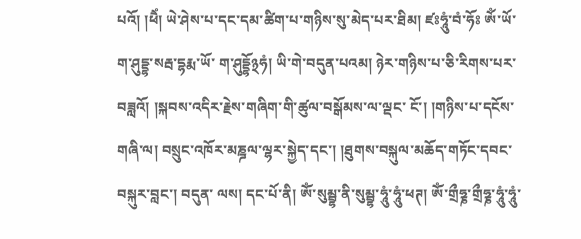པའོ། །ཕཻཾ། ཡེ་ཤེས་པ་དང་དམ་ཚིག་པ་གཉིས་སུ་མེད་པར་ཐིམ། ཛཿཧཱུཾ་བཾ་ཧོཿ ༀ་ཡོ་ག་ཤུདྡྷ་སརྦ་དྷརྨ་ཡོ་ ག་ཤུདྡྷོ྅ཧཾ། ཡི་གེ་བདུན་པའམ། ཉེར་གཉིས་པ་ཅི་རིགས་པར་བཟླའོ། །སྐབས་འདིར་རྗེས་གཞིག་གི་ཚུལ་བསྒོམས་ལ་ལྡང་ ངོ་། །གཉིས་པ་དངོས་གཞི་ལ། བསྲུང་འཁོར་མཎྜལ་ལྷར་སྐྱེད་དང་། །ཐུགས་བསྐུལ་མཆོད་གཏོང་དབང་བསྐུར་བླང་། བདུན་ ལས། དང་པོ་ནི། ༀ་སུམྦྷ་ནི་སུམྦྷ་ཧཱུཾ་ཧཱུཾ་ཕཊ། ༀ་གྲྀཧྞ་གྲྀཧྞ་ཧཱུཾ་ཧཱུཾ་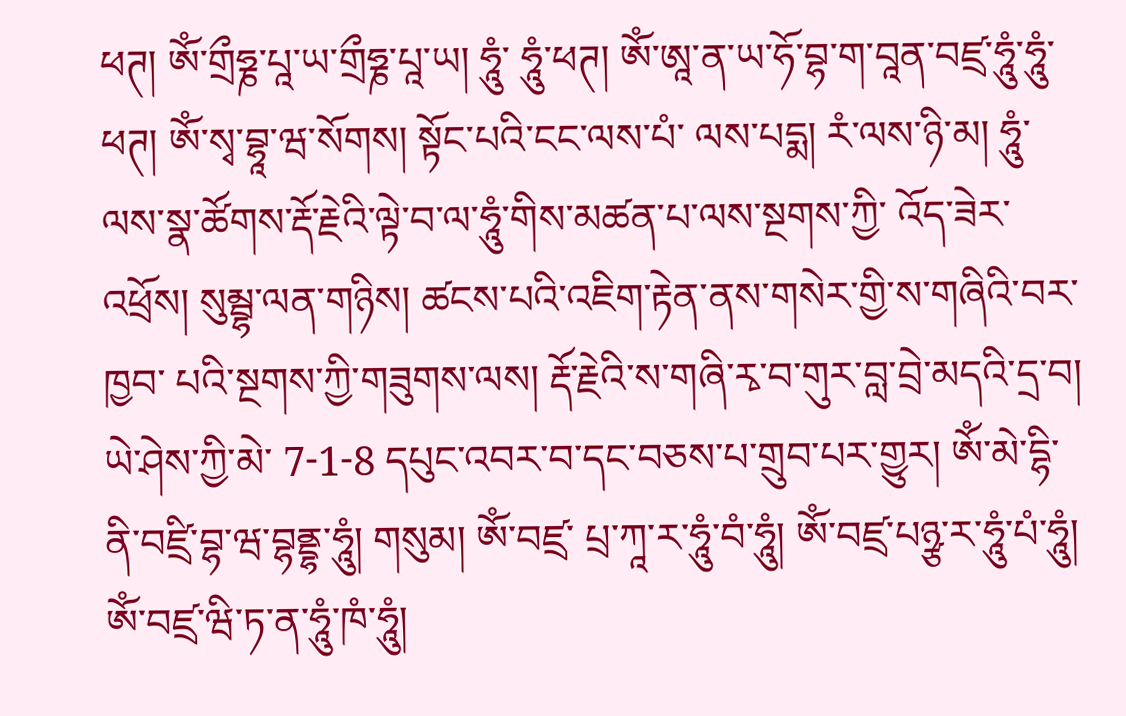ཕཊ། ༀ་གྲྀཧྞ་པཱ་ཡ་གྲྀཧྞ་པཱ་ཡ། ཧཱུཾ་ ཧཱུཾ་ཕཊ། ༀ་ཨཱ་ན་ཡ་ཧོ་བྷ་ག་བཱན་བཛྲ་ཧཱུཾ་ཧཱུཾ་ཕཊ། ༀ་སྭ་བྷཱ་ཝ་སོགས། སྟོང་པའི་ངང་ལས་པཾ་ ལས་པདྨ། རཾ་ལས་ཉི་མ། ཧཱུཾ་ལས་སྣ་ཚོགས་རྡོ་རྗེའི་ལྟེ་བ་ལ་ཧཱུཾ་གིས་མཚན་པ་ལས་སྔགས་ཀྱི་ འོད་ཟེར་འཕྲོས། སུམྦྷ་ལན་གཉིས། ཚངས་པའི་འཇིག་རྟེན་ནས་གསེར་གྱི་ས་གཞིའི་བར་ཁྱབ་ པའི་སྔགས་ཀྱི་གཟུགས་ལས། རྡོ་རྗེའི་ས་གཞི་རྭ་བ་གུར་བླ་བྲེ་མདའི་དྲ་བ། ཡེ་ཤེས་ཀྱི་མེ་ 7-1-8 དཔུང་འབར་བ་དང་བཅས་པ་གྲུབ་པར་གྱུར། ༀ་མེ་དྷི་ནི་བཛྲི་བྷ་ཝ་བྷནྡྷ་ཧཱུཾ། གསུམ། ༀ་བཛྲ་ པྲ་ཀཱ་ར་ཧཱུཾ་བཾ་ཧཱུཾ། ༀ་བཛྲ་པཉྩ་ར་ཧཱུཾ་པཾ་ཧཱུཾ། ༀ་བཛྲ་ཝི་ཏ་ན་ཧཱུཾ་ཁཾ་ཧཱུཾ།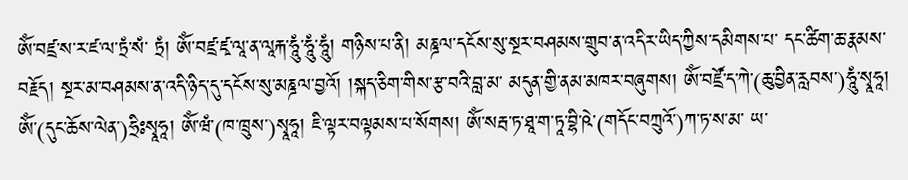ༀ་བཛྲ་ས་ར་ཛ་ལ་ཏྲཾ་སཾ་ ཏྲཾ། ༀ་བཛྲ་ཛྭ་ལཱ་ན་ལཱརྐ་ཧཱུཾ་ཧཱུཾ་ཧཱུཾ། གཉིས་པ་ནི། མཎྜལ་དངོས་སུ་སྔར་བཤམས་གྲུབ་ན་འདིར་ཡིད་ཀྱིས་དམིགས་པ་ དང་ཚིག་ཆ་རྣམས་བརྗོད། སྔར་མ་བཤམས་ན་འདི་ཉིད་དུ་དངོས་སུ་མཎྜལ་བྱའོ། །སྐད་ཅིག་གིས་རྩ་བའི་བླ་མ་ མདུན་གྱི་ནམ་མཁར་བཞུགས། ༀ་བཛྲོ་ད་ཀེ་(ཆུ་བྱིན་རླབས་)ཧཱུཾ་སྭཱཧཱ། ༀ་(དུང་ཆོས་ལེན་)ཧྲིཿསྭཱཧཱ། ༀ་ཝཾ་(ཁ་ཁྲུས་)སྭཱཧཱ། ཇི་ལྟར་བལྟམས་པ་སོགས། ༀ་སརྦ་ཏ་ཐཱ་ག་ཏཱ་བྷི་ཥེ་(གདོང་བཀྲུའོ་)ཀ་ཏ་ས་མ་ ཡ་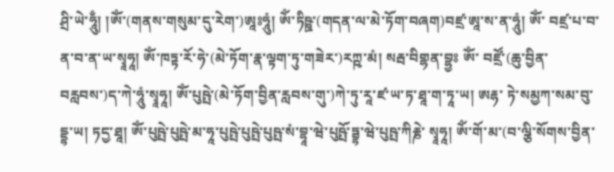ཤྲི་ཡེ་ཧཱུྃ། །ༀ་(གནས་གསུམ་དུ་རེག་)ཨཱཿཧཱུཾ། ༀ་ཏིཥྛ་(གདན་ལ་མེ་ཏོག་བཞག)བཛྲ་ཨཱ་ས་ན་ཧཱུཾ། ༀ་ བཛྲ་པ་བ་ན་བ་ན་ཡ་སྭཱཧཱ། ༀ་ཁཏྟ་རོ་ཧེ་(མེ་ཏོག་རྣ་ལྟག་ཏུ་གཟེར་)རཀྵ་མཾ། སརྦ་བིགྷན་བྷྱཿ ༀ་ བཛྲོ་(ཆུ་བྱིན་བརླབས་)ད་ཀེ་ཧཱུཾ་སྭཱཧཱ། ༀ་པུཥྤེ་(མེ་ཏོག་བྱིན་རླབས་གུ་)ཀེ་ཏུ་རཱ་ཛ་ཡ་ཏ་ཐཱ་ག་ཏཱ་ཡ། ཨརྷ་ ཏེ་སམྱཀ་སམ་བུ་དྡྷ་ཡ། ཏདྱ་ཐཱ། ༀ་པུཥྤེ་པུཥྤེ་མ་ཧཱ་པུཥྤེ་པུཥྤེ་པུཥྤ་སཾ་བྷཱ་ཝེ་པུཥྤོ་ཏྦྷ་ཝེ་པུཥྤ་ཀིརྞེ་ སྭཱཧཱ། ༀ་གོ་མ་(བ་ལྕི་སོགས་བྱིན་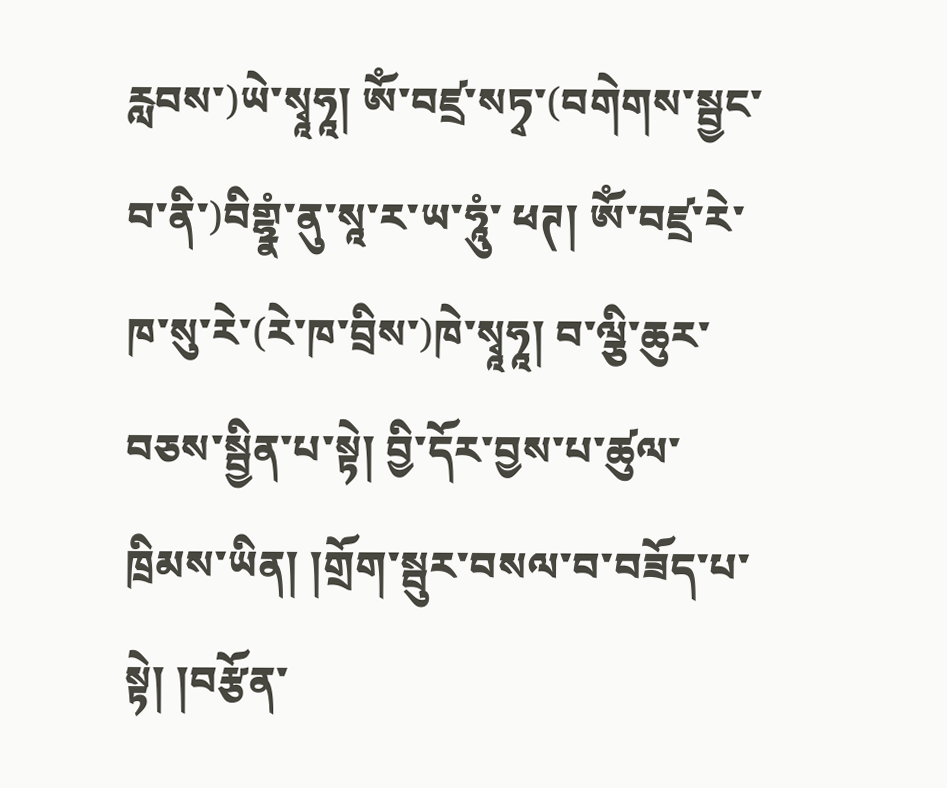རླབས་)ཡེ་སྭཱཧཱ། ༀ་བཛྲ་སཏྭ་(བགེགས་སྦྱང་བ་ནི་)བིགྷྣཾ་ནུ་སཱ་ར་ཡ་ཧཱུཾ་ ཕཊ། ༀ་བཛྲ་རེ་ཁ་སུ་རེ་(རེ་ཁ་བྲིས་)ཁེ་སྭཱཧཱ། བ་ལྕི་ཆུར་བཅས་སྦྱིན་པ་སྟེ། བྱི་དོར་བྱས་པ་ཚུལ་ ཁྲིམས་ཡིན། །གྲོག་སྦུར་བསལ་བ་བཟོད་པ་སྟེ། །བརྩོན་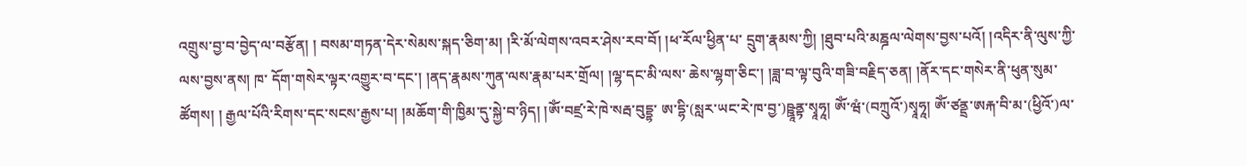འགྲུས་བྱ་བ་བྱེད་ལ་བརྩོན། ། བསམ་གཏན་དེར་སེམས་སྐད་ཅིག་མ། །རི་མོ་ལེགས་འབར་ཤེས་རབ་བོ། །ཕ་རོལ་ཕྱིན་པ་ དྲུག་རྣམས་ཀྱི། །ཐུབ་པའི་མཎྜལ་ལེགས་བྱས་པའོ། །འདིར་ནི་ལུས་ཀྱི་ལས་བྱས་ནས། ཁ་ དོག་གསེར་ལྟར་འགྱུར་བ་དང་། །ནད་རྣམས་ཀུན་ལས་རྣམ་པར་གྲོལ། །ལྷ་དང་མི་ལས་ ཆེས་ལྷག་ཅིང་། །ཟླ་བ་ལྟ་བུའི་གཟི་བརྗིད་ཅན། །ནོར་དང་གསེར་ནི་ཕུན་སུམ་ཚོགས། ། རྒྱལ་པོའི་རིགས་དང་སངས་རྒྱས་པ། །མཆོག་གི་ཁྱིམ་དུ་སྐྱེ་བ་ཉིད། །ༀ་བཛྲ་རེ་ཁེ་སརྦ་བུདྡྷ་ ཨ་དྷི་(སླར་ཡང་རེ་ཁ་བྱ་)ཥྛཱནྟ་སྭཱཧཱ། ༀ་ཝཾ་(བཀྲུའོ་)སྭཱཧཱ། ༀ་ཙནྡྲ་ཨརྐ་བི་མ་(ཕྱིའོ་)ལ་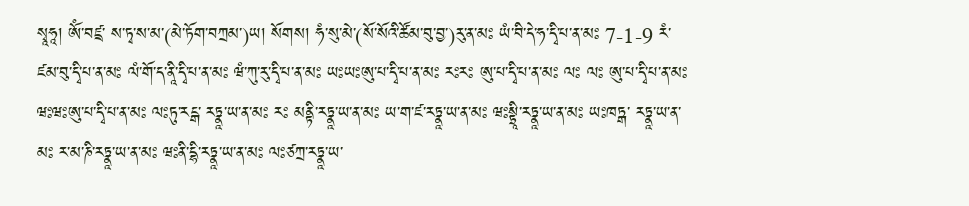སྭཱཧཱ། ༀ་བཛྲ་ ས་ཏྭ་ས་མ་(མེ་ཏོག་བཀྲམ་)ཡ། སོགས། ཧཾ་སུ་མེ་(སོ་སོའི་ཚོམ་བུ་བྱ་)རུ་ན་མཿ ཡཾ་བི་དེ་ཧ་དྭི་པ་ན་མཿ 7-1-9 རཾ་ཛམ་བུ་དྭི་པ་ན་མཿ ལཾ་གོ་ད་ནཱི་དྭི་པ་ན་མཿ ཝཾ་ཀུ་རུ་དྭི་པ་ན་མཿ ཡཿཡཿཨུ་པ་དྭི་པ་ན་མཿ རཿརཿ ཨུ་པ་དྭི་པ་ན་མཿ ལཿ ལཿ ཨུ་པ་དྭི་པ་ན་མཿ ཝཿཝཿཨུ་པ་དྭི་པ་ན་མཿ ལཿཏུ་རངྒ་ རཏྣཱ་ཡ་ན་མཿ རཿ མནྟི་རཏྣཱ་ཡ་ན་མཿ ཡ་ག་ཛ་རཏྣཱ་ཡ་ན་མཿ ཝཿསྟྲཱི་རཏྣཱ་ཡ་ན་མཿ ཡཿཁཏྒ་ རཏྣཱ་ཡ་ན་མཿ ར་མ་ཎི་རཏྣཱ་ཡ་ན་མཿ ཝཿནི་དྷི་རཏྣཱ་ཡ་ན་མཿ ལཿཙཀྲ་རཏྣཱ་ཡ་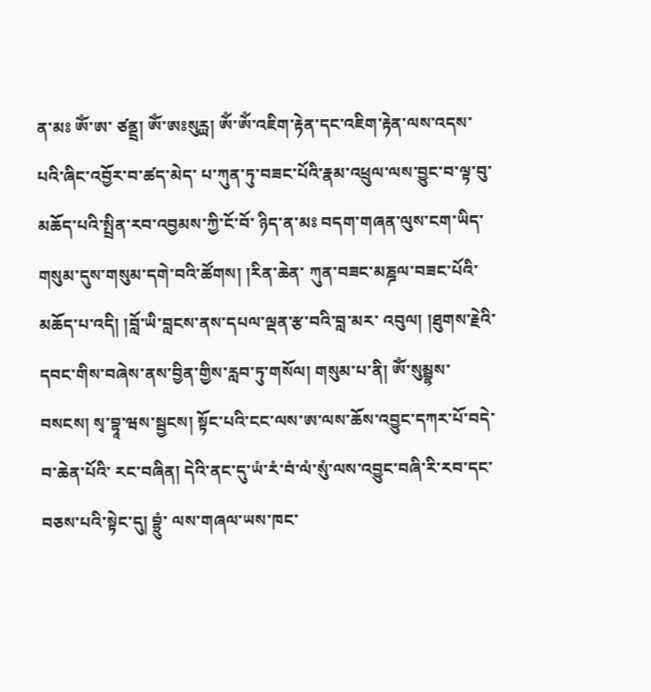ན་མཿ ༀ་ཨ་ ཙནྡྲ། ༀ་ཨཿསུཪྻ། ༀ་ༀ་འཇིག་རྟེན་དང་འཇིག་རྟེན་ལས་འདས་པའི་ཞིང་འབྱོར་བ་ཚད་མེད་ པ་ཀུན་ཏུ་བཟང་པོའི་རྣམ་འཕྲུལ་ལས་བྱུང་བ་ལྟ་བུ་མཆོད་པའི་སྤྲིན་རབ་འབྱམས་ཀྱི་ངོ་བོ་ ཉིད་ན་མཿ བདག་གཞན་ལུས་ངག་ཡིད་གསུམ་དུས་གསུམ་དགེ་བའི་ཚོགས། །རིན་ཆེན་ ཀུན་བཟང་མཎྜལ་བཟང་པོའི་མཆོད་པ་འདི། །བློ་ཡི་བླངས་ནས་དཔལ་ལྡན་རྩ་བའི་བླ་མར་ འབུལ། །ཐུགས་རྗེའི་དབང་གིས་བཞེས་ནས་བྱིན་གྱིས་རླབ་ཏུ་གསོལ། གསུམ་པ་ནི། ༀ་སུམྦྷས་ བསངས། སྭ་བྷཱ་ཝས་སྦྱངས། སྟོང་པའི་ངང་ལས་ཨ་ལས་ཆོས་འབྱུང་དཀར་པོ་བདེ་བ་ཆེན་པོའི་ རང་བཞིན། དེའི་ནང་དུ་ཡཾ་རཾ་བཾ་ལཾ་སུཾ་ལས་འབྱུང་བཞི་རི་རབ་དང་བཅས་པའི་སྟེང་དུ། བྷྲུཾ་ ལས་གཞལ་ཡས་ཁང་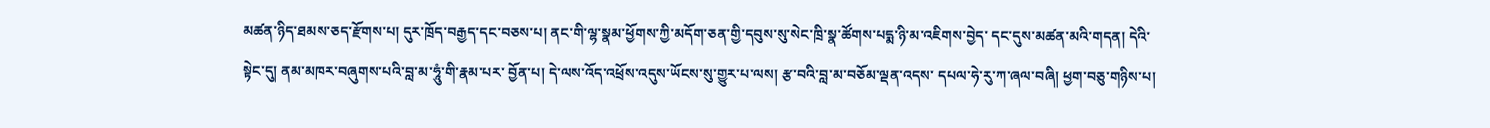མཚན་ཉིད་ཐམས་ཅད་རྫོགས་པ། དུར་ཁྲོད་བརྒྱད་དང་བཅས་པ། ནང་གི་ལྷ་སྣམ་ཕྱོགས་ཀྱི་མདོག་ཅན་གྱི་དབུས་སུ་སེང་ཁྲི་སྣ་ཚོགས་པདྨ་ཉི་མ་འཇིགས་བྱེད་ དང་དུས་མཚན་མའི་གདན། དེའི་སྟེང་དུ། ནམ་མཁར་བཞུགས་པའི་བླ་མ་ཧཱུཾ་གི་རྣམ་པར་ བྱོན་པ། དེ་ལས་འོད་འཕྲོས་འདུས་ཡོངས་སུ་གྱུར་པ་ལས། རྩ་བའི་བླ་མ་བཅོམ་ལྡན་འདས་ དཔལ་ཧེ་རུ་ཀ་ཞལ་བཞི། ཕྱག་བཅུ་གཉིས་པ།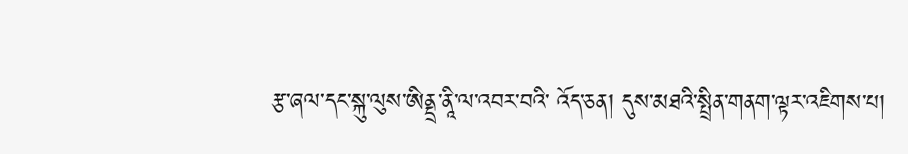རྩ་ཞལ་དང་སྐུ་ལུས་ཨིནྡྲ་ནཱི་ལ་འབར་བའི་ འོད་ཅན། དུས་མཐའི་སྤྲིན་གནག་ལྟར་འཇིགས་པ།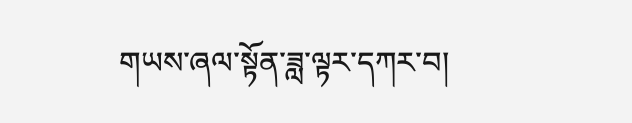གཡས་ཞལ་སྟོན་ཟླ་ལྟར་དཀར་བ།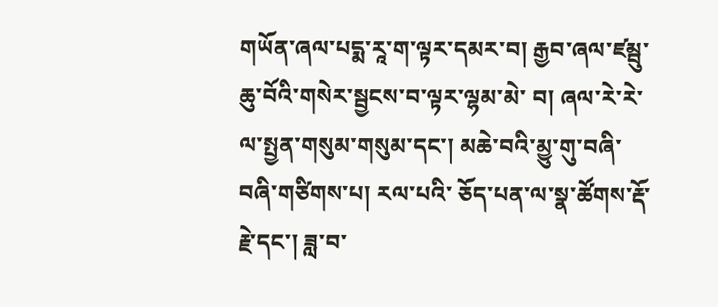གཡོན་ཞལ་པདྨ་རཱ་ག་ལྟར་དམར་བ། རྒྱབ་ཞལ་ཛམྦུ་ཆུ་བོའི་གསེར་སྦྱངས་བ་ལྟར་ལྷམ་མེ་ བ། ཞལ་རེ་རེ་ལ་སྤྱན་གསུམ་གསུམ་དང་། མཆེ་བའི་མྱུ་གུ་བཞི་བཞི་གཙིགས་པ། རལ་པའི་ ཅོད་པན་ལ་སྣ་ཚོགས་རྡོ་རྗེ་དང་། ཟླ་བ་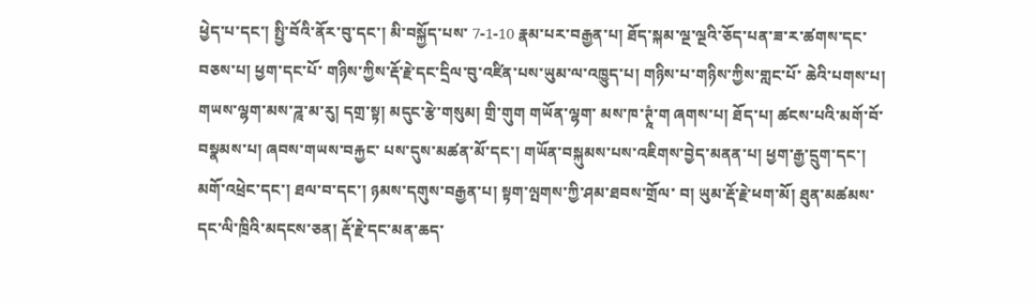ཕྱེད་པ་དང་། སྤྱི་བོའི་ནོར་བུ་དང་། མི་བསྐྱོད་པས་ 7-1-10 རྣམ་པར་བརྒྱན་པ། ཐོད་སྐམ་ལྔ་ལྔའི་ཅོད་པན་ཟ་ར་ཚགས་དང་བཅས་པ། ཕྱག་དང་པོ་ གཉིས་ཀྱིས་རྡོ་རྗེ་དང་དྲིལ་བུ་འཛིན་པས་ཡུམ་ལ་འཁྱུད་པ། གཉིས་པ་གཉིས་ཀྱིས་གླང་པོ་ ཆེའི་པགས་པ། གཡས་ལྷག་མས་ཌཱ་མ་རུ། དགྲ་སྟ། མདུང་རྩེ་གསུམ། གྲི་གུག གཡོན་ལྷག་ མས་ཁ་ཊཱཾ་ག ཞགས་པ། ཐོད་པ། ཚངས་པའི་མགོ་བོ་བསྣམས་པ། ཞབས་གཡས་བརྐྱང་ པས་དུས་མཚན་མོ་དང་། གཡོན་བསྐུམས་པས་འཇིགས་བྱེད་མནན་པ། ཕྱག་རྒྱ་དྲུག་དང་། མགོ་འཕྲེང་དང་། ཐལ་བ་དང་། ཉམས་དགུས་བརྒྱན་པ། སྟག་ལྤགས་ཀྱི་ཤམ་ཐབས་གྲོལ་ བ། ཡུམ་རྡོ་རྗེ་ཕག་མོ། ཐུན་མཚམས་དང་ལི་ཁྲིའི་མདངས་ཅན། རྡོ་རྗེ་དང་མན་ཆད་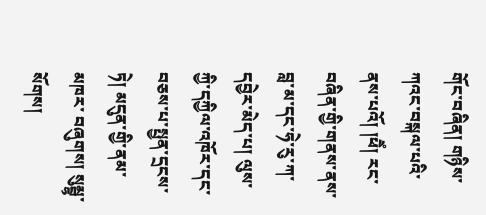གོང་བཞིན། གཉིས་ཀའང་བསྐལ་པའི་ནས་པའོ། །ཕཻཾ། རང་བཞིན་གྱི་གནས་ནས་བླ་མ་དང་ཧེ་རུ་ཀ་ དབྱེར་མེད་པ། ལུས་ཀྱི་དཀྱིལ་འཁོར་དང་བཅས་པ་སྤྱན་དྲངས་ཏེ། མདུན་གྱི་ནམ་མཁར་ བཞུགས། སུམྦྷ་སོགས།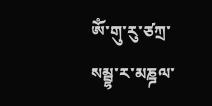ༀ་གུ་རུ་ཙཀྲ་སམྦྷ་ར་མཎྜལ་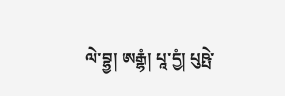ལེ་བྷྱ། ཨརྒྷཾ། པཱ་དྱཾ། པུཥྤེ་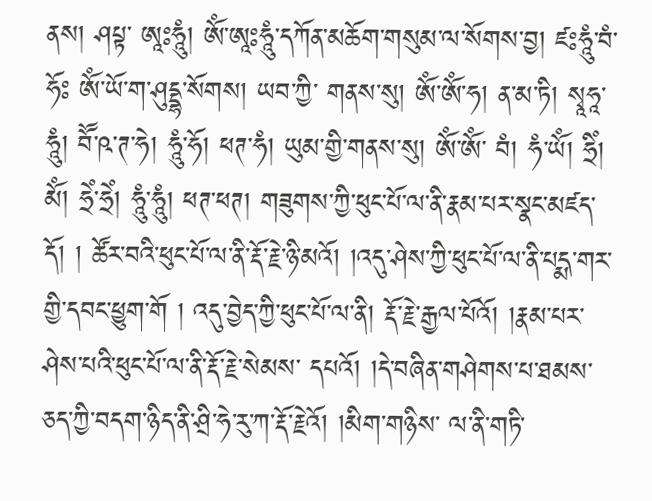ནས། ཤཔྟ་ ཨཱཿཧཱུཾ། ༀ་ཨཱཿཧཱུཾ་དཀོན་མཆོག་གསུམ་ལ་སོགས་བྱ། ཛཿཧཱུཾ་བཾ་ཧོཿ ༀ་ཡོ་ག་ཤུདྡྷ་སོགས། ཡབ་ཀྱི་ གནས་སུ། ༀ་ༀ་ཧ། ན་མ་ཏི། སྭཱཧཱ་ཧཱུཾ། བཽ་ཥ་ཊ་ཧེ། ཧཱུཾ་ཧོ། ཕཊ་ཧཾ། ཡུམ་གྱི་གནས་སུ། ༀ་ༀ་ བཾ། ཧཾ་ཡོཾ། ཧྲིཾ། མོཾ། ཧྲེཾ་ཧྲེཾ། ཧཱུཾ་ཧཱུཾ། ཕཊ་ཕཊ། གཟུགས་ཀྱི་ཕུང་པོ་ལ་ནི་རྣམ་པར་སྣང་མཛད་དོ། ། ཚོར་བའི་ཕུང་པོ་ལ་ནི་རྡོ་རྗེ་ཉི་མའོ། །འདུ་ཤེས་ཀྱི་ཕུང་པོ་ལ་ནི་པདྨ་གར་གྱི་དབང་ཕྱུག་གོ ། འདུ་བྱེད་ཀྱི་ཕུང་པོ་ལ་ནི། རྡོ་རྗེ་རྒྱལ་པོའོ། །རྣམ་པར་ཤེས་པའི་ཕུང་པོ་ལ་ནི་རྡོ་རྗེ་སེམས་ དཔའོ། །དེ་བཞིན་གཤེགས་པ་ཐམས་ཅད་ཀྱི་བདག་ཉིད་ནི་ཤྲི་ཧེ་རུ་ཀ་རྡོ་རྗེའོ། །མིག་གཉིས་ ལ་ནི་གཏི་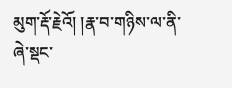མུག་རྡོ་རྗེའོ། །རྣ་བ་གཉིས་ལ་ནི་ཞེ་སྡང་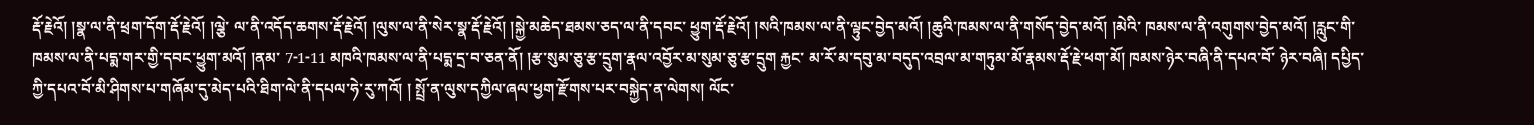རྡོ་རྗེའོ། །སྣ་ལ་ནི་ཕྲག་དོག་རྡོ་རྗེའོ། །ལྕེ་ ལ་ནི་འདོད་ཆགས་རྡོ་རྗེའོ། །ལུས་ལ་ནི་སེར་སྣ་རྡོ་རྗེའོ། །སྐྱེ་མཆེད་ཐམས་ཅད་ལ་ནི་དབང་ ཕྱུག་རྡོ་རྗེའོ། །སའི་ཁམས་ལ་ནི་ལྟུང་བྱེད་མའོ། །ཆུའི་ཁམས་ལ་ནི་གསོད་བྱེད་མའོ། །མེའི་ ཁམས་ལ་ནི་འགུགས་བྱེད་མའོ། །རླུང་གི་ཁམས་ལ་ནི་པདྨ་གར་གྱི་དབང་ཕྱུག་མའོ། །ནམ་ 7-1-11 མཁའི་ཁམས་ལ་ནི་པདྨ་དྲ་བ་ཅན་ནོ། །རྩ་སུམ་ཅུ་རྩ་དྲུག་རྣལ་འབྱོར་མ་སུམ་ཅུ་རྩ་དྲུག རྐྱང་ མ་རོ་མ་དབུ་མ་བདུད་འབྲལ་མ་གཏུམ་མོ་རྣམས་རྡོ་རྗེ་ཕག་མོ། ཁམས་ཉེར་བཞི་ནི་དཔའ་བོ་ ཉེར་བཞི། དཔྱིད་ཀྱི་དཔའ་བོ་མི་ཤིགས་པ་གཞོམ་དུ་མེད་པའི་ཐིག་ལེ་ནི་དཔལ་ཧེ་རུ་ཀའོ། ། སྤྲོ་ན་ལུས་དཀྱིལ་ཞལ་ཕྱག་རྫོགས་པར་བསྐྱེད་ན་ལེགས། ལོང་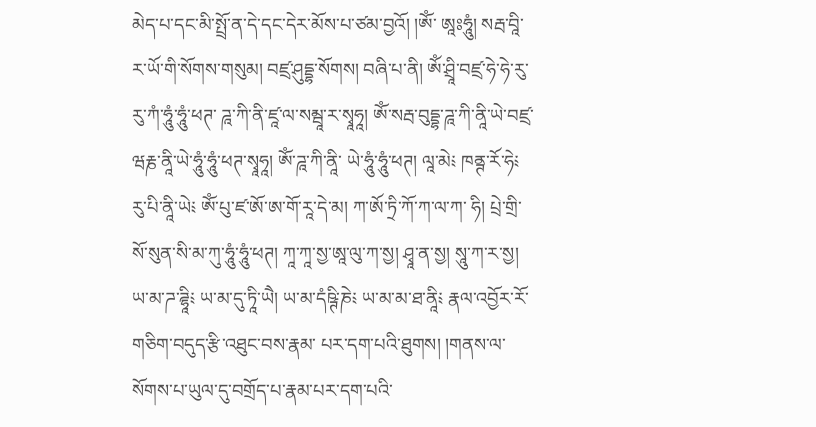མེད་པ་དང་མི་སྤྲོ་ན་དེ་དང་དེར་མོས་པ་ཙམ་བྱའོ། །ༀ་ ཨཱཿཧཱུཾ། སརྦ་བཱི་ར་ཡོ་གི་སོགས་གསུམ། བཛྲ་ཤུདྡྷ་སོགས། བཞི་པ་ནི། ༀ་ཤྲཱི་བཛྲ་ཧེ་ཧེ་རུ་རུ་ཀཾ་ཧཱུཾ་ཧཱུཾ་ཕཊ་ ཌཱ་ཀི་ནི་ཛཱ་ལ་སམྦཱ་ར་སྭཱཧཱ། ༀ་སརྦ་བུདྡྷ་ཌཱ་ཀི་ནཱི་ཡེ་བཛྲ་ཝརྞ་ནཱི་ཡེ་ཧཱུཾ་ཧཱུཾ་ཕཊ་སྭཱཧཱ། ༀ་ཌཱ་ཀི་ནཱི་ ཡེ་ཧཱུཾ་ཧཱུཾ་ཕཊ། ལཱ་མེ༴ ཁནྚ་རོ་ཧེ༴ རུ་པི་ནཱི་ཡེ༴ ༀ་པུ་ཛ་ཨོ་ཨ་གོ་རཱ་དེ་མ། ཀ་ཨོ་ཏྲི་ཀོ་ཀ་ལ་ཀ་ ཧི། པྲེ་གྲི་སོ་སུན་སི་མ་ཀུ་ཧཱུཾ་ཧཱུཾ་ཕཊ། ཀཱ་ཀཱ་སྱ་ཨཱ་ལུ་ཀ་སྱ། ཤྭཱ་ན་སྱ། སཱུ་ཀ་ར་སྱ། ཡ་མ་ཌ་ཌྷཱི༴ ཡ་མ་དུ་ཏཱི་ཡཻ། ཡ་མ་དཾཥྚི་ཎེ༴ ཡ་མ་མ་ཐ་ནཱི༴ རྣལ་འབྱོར་རོ་གཅིག་བདུད་རྩི་འཐུང་བས་རྣམ་ པར་དག་པའི་ཐུགས། །གནས་ལ་སོགས་པ་ཡུལ་དུ་བགྲོད་པ་རྣམ་པར་དག་པའི་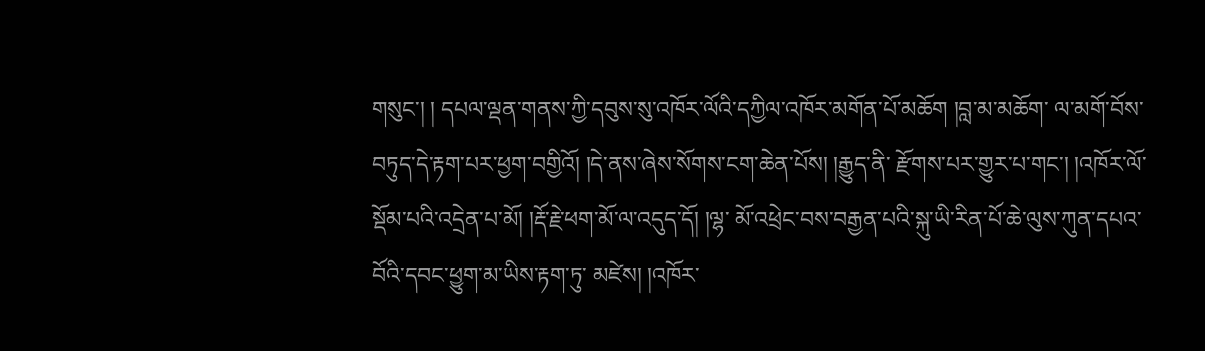གསུང་། ། དཔལ་ལྡན་གནས་ཀྱི་དབུས་སུ་འཁོར་ལོའི་དཀྱིལ་འཁོར་མགོན་པོ་མཆོག །བླ་མ་མཆོག་ ལ་མགོ་བོས་བཏུད་དེ་རྟག་པར་ཕྱག་བགྱིའོ། །དེ་ནས་ཞེས་སོགས་ངག་ཆེན་པོས། །རྒྱུད་ནི་ རྫོགས་པར་གྱུར་པ་གང་། །འཁོར་ལོ་སྡོམ་པའི་འདྲེན་པ་མོ། །རྡོ་རྗེ་ཕག་མོ་ལ་འདུད་དོ། །ལྷ་ མོ་འཕྲེང་བས་བརྒྱན་པའི་སྐུ་ཡི་རིན་པོ་ཆེ་ལུས་ཀུན་དཔའ་བོའི་དབང་ཕྱུག་མ་ཡིས་རྟག་ཏུ་ མཛེས། །འཁོར་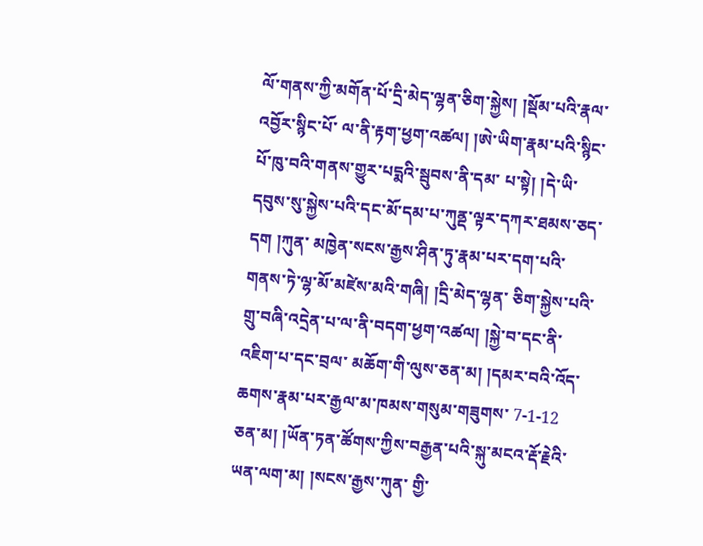ལོ་གནས་ཀྱི་མགོན་པོ་དྲི་མེད་ལྷན་ཅིག་སྐྱེས། །སྡོམ་པའི་རྣལ་འབྱོར་སྙིང་པོ་ ལ་ནི་རྟག་ཕྱག་འཚལ། །ཨེ་ཡིག་རྣམ་པའི་སྙིང་པོ་ཁུ་བའི་གནས་གྱུར་པདྨའི་སྦུབས་ནི་དམ་ པ་སྟེ། །དེ་ཡི་དབུས་སུ་སྐྱེས་པའི་དང་མོ་དམ་པ་ཀུནྡ་ལྟར་དཀར་ཐམས་ཅད་དག །ཀུན་ མཁྱེན་སངས་རྒྱས་ཤིན་ཏུ་རྣམ་པར་དག་པའི་གནས་ཏེ་ལྷ་མོ་མཛེས་མའི་གཞི། །དྲི་མེད་ལྷན་ ཅིག་སྐྱེས་པའི་གྲུ་བཞི་འདྲེན་པ་ལ་ནི་བདག་ཕྱག་འཚལ། །སྐྱེ་བ་དང་ནི་འཇིག་པ་དང་བྲལ་ མཆོག་གི་ལུས་ཅན་མ། །དམར་བའི་འོད་ཆགས་རྣམ་པར་རྒྱལ་མ་ཁམས་གསུམ་གཟུགས་ 7-1-12 ཅན་མ། །ཡོན་ཏན་ཚོགས་ཀྱིས་བརྒྱན་པའི་སྐུ་མངའ་རྡོ་རྗེའི་ཡན་ལག་མ། །སངས་རྒྱས་ཀུན་ གྱི་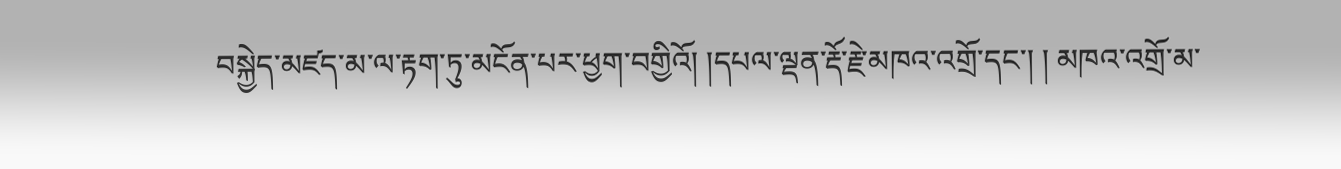བསྐྱེད་མཛད་མ་ལ་རྟག་ཏུ་མངོན་པར་ཕྱག་བགྱིའོ། །དཔལ་ལྡན་རྡོ་རྗེ་མཁའ་འགྲོ་དང་། ། མཁའ་འགྲོ་མ་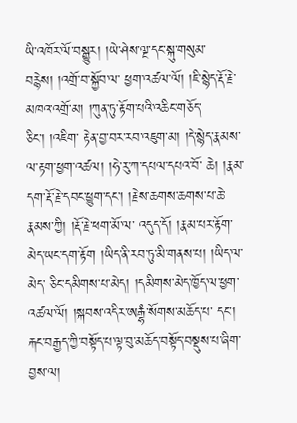ཡི་འཁོར་ལོ་བསྒྱུར། །ཡེ་ཤེས་ལྔ་དང་སྐུ་གསུམ་བརྙེས། །འགྲོ་བ་སྐྱོབ་ལ་ ཕྱག་འཚལ་ལོ། །ཇི་སྙེད་རྡོ་རྗེ་མཁའ་འགྲོ་མ། །ཀུན་ཏུ་རྟོག་པའི་འཆིང་གཅོད་ཅིང་། །འཇིག་ རྟེན་བྱ་བར་རབ་འཇུག་མ། །དེ་སྙེད་རྣམས་ལ་རྟག་ཕྱག་འཚལ། །ཧེ་རུ་ཀ་དཔལ་དཔའ་བོ་ ཆེ། །རྣམ་དག་རྡོ་རྗེ་དབང་ཕྱུག་དང་། །རྗེས་ཆགས་ཆགས་པ་ཆེ་རྣམས་ཀྱི། །རྡོ་རྗེ་ཕག་མོ་ལ་ འདུད་དོ། །རྣམ་པར་རྟོག་མེད་ཡང་དག་རྟོག །ཡིད་ནི་རབ་ཏུ་མི་གནས་པ། །ཡིད་ལ་མེད་ ཅིང་དམིགས་པ་མེད། །དམིགས་མེད་ཁྱོད་ལ་ཕྱག་འཚལ་ལོ། །སྐབས་འདིར་ཨརྒྷཾ་སོགས་མཆོད་པ་ དང་། རྐང་བརྒྱད་ཀྱི་བསྟོད་པ་ལྟ་བུ་མཆོད་བསྟོད་བསྡུས་པ་ཞིག་བྱས་ལ།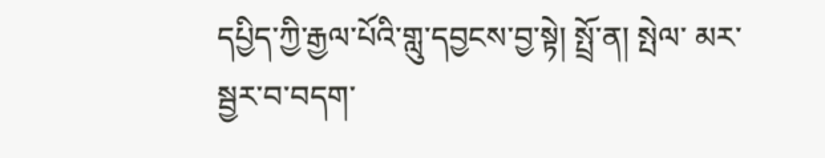དཔྱིད་ཀྱི་རྒྱལ་པོའི་གླུ་དབྱངས་བྱ་སྟེ། སྤྲོ་ན། སྤེལ་ མར་སྦྱར་བ་བདག་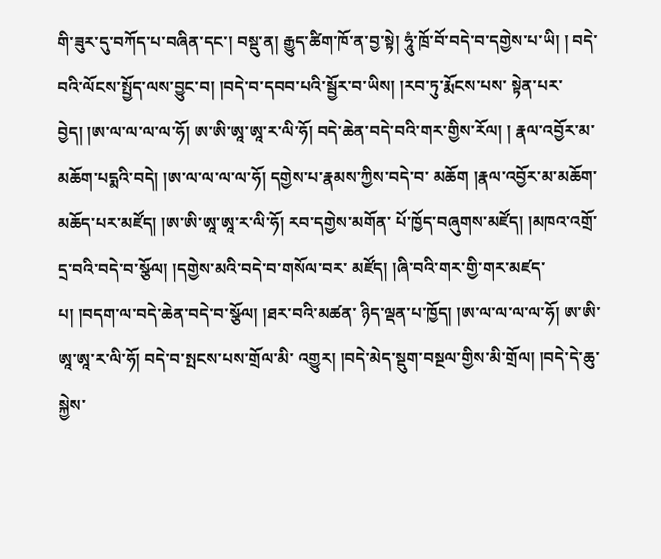གི་ཟུར་དུ་བཀོད་པ་བཞིན་དང་། བསྡུ་ན། རྒྱུད་ཚིག་ཁོ་ན་བྱ་སྟེ། ཧཱུཾ་ཁྲོ་བོ་བདེ་བ་དགྱེས་པ་ཡི། ། བདེ་བའི་ལོངས་སྤྱོད་ལས་བྱུང་བ། །བདེ་བ་དབབ་པའི་སྦྱོར་བ་ཡིས། །རབ་ཏུ་རྨོངས་པས་ སྟེན་པར་བྱེད། །ཨ་ལ་ལ་ལ་ལ་ཧོ། ཨ་ཨི་ཨཱ་ཨཱ་ར་ལི་ཧོ། བདེ་ཆེན་བདེ་བའི་གར་གྱིས་རོལ། ། རྣལ་འབྱོར་མ་མཆོག་པདྨའི་བདེ། །ཨ་ལ་ལ་ལ་ལ་ཧོ། དགྱེས་པ་རྣམས་ཀྱིས་བདེ་བ་ མཆོག །རྣལ་འབྱོར་མ་མཆོག་མཆོད་པར་མཛོད། །ཨ་ཨི་ཨཱ་ཨཱ་ར་ལི་ཧོ། རབ་དགྱེས་མགོན་ པོ་ཁྱོད་བཞུགས་མཛོད། །མཁའ་འགྲོ་དྲ་བའི་བདེ་བ་སྩོལ། །དགྱེས་མའི་བདེ་བ་གསོལ་བར་ མཛོད། །ཞི་བའི་གར་གྱི་གར་མཛད་པ། །བདག་ལ་བདེ་ཆེན་བདེ་བ་སྩོལ། །ཐར་བའི་མཚན་ ཉིད་ལྡན་པ་ཁྱོད། །ཨ་ལ་ལ་ལ་ལ་ཧོ། ཨ་ཨི་ཨཱ་ཨཱ་ར་ལི་ཧོ། བདེ་བ་སྤངས་པས་གྲོལ་མི་ འགྱུར། །བདེ་མེད་སྡུག་བསྔལ་གྱིས་མི་གྲོལ། །བདེ་དེ་ཆུ་སྐྱེས་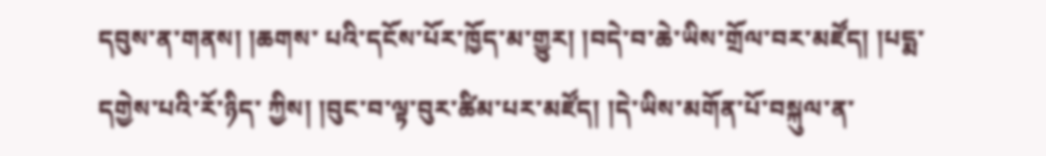དབུས་ན་གནས། །ཆགས་ པའི་དངོས་པོར་ཁྱོད་མ་གྱུར། །བདེ་བ་ཆེ་ཡིས་གྲོལ་བར་མཛོད། །པདྨ་དགྱེས་པའི་རོ་ཉིད་ ཀྱིས། །བུང་བ་ལྟ་བུར་ཚིམ་པར་མཛོད། །དེ་ཡིས་མགོན་པོ་བསྐུལ་ན་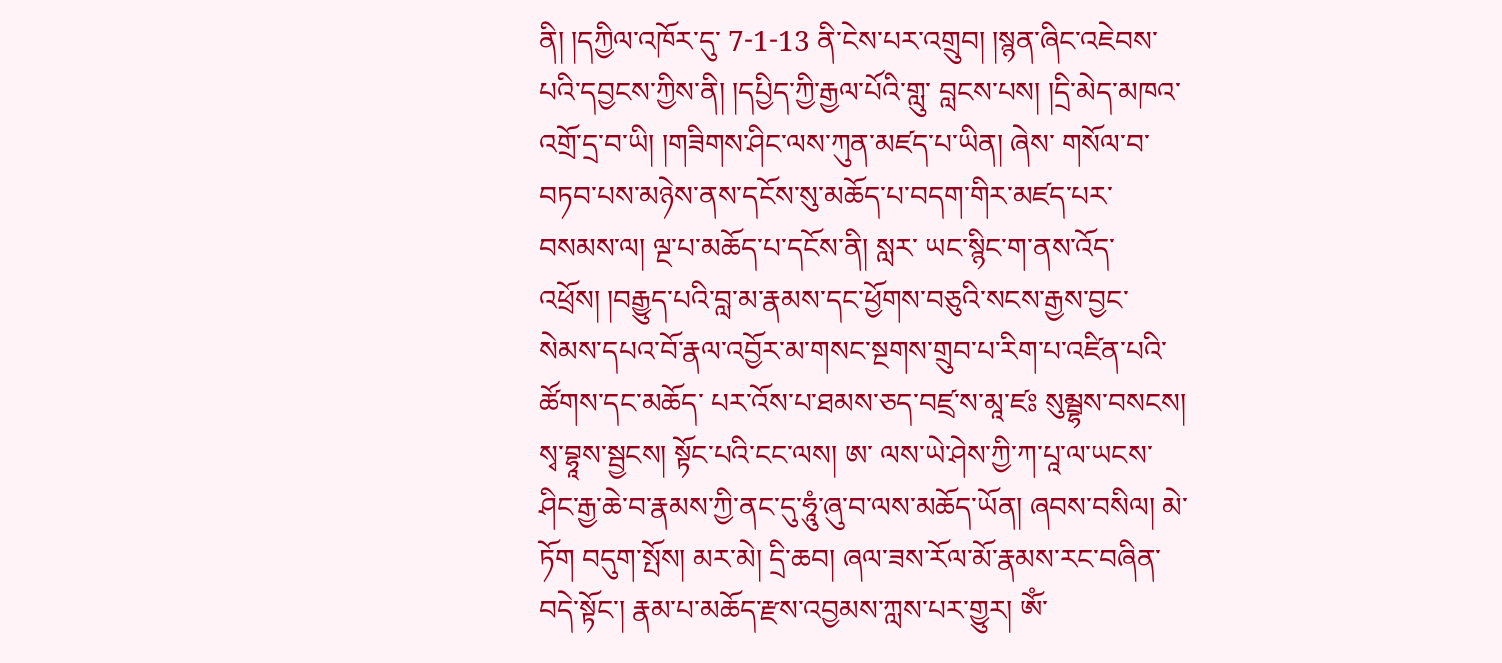ནི། །དཀྱིལ་འཁོར་དུ་ 7-1-13 ནི་ངེས་པར་འགྲུབ། །སྙན་ཞིང་འཇེབས་པའི་དབྱངས་ཀྱིས་ནི། །དཔྱིད་ཀྱི་རྒྱལ་པོའི་གླུ་ བླངས་པས། །དྲི་མེད་མཁའ་འགྲོ་དྲ་བ་ཡི། །གཟིགས་ཤིང་ལས་ཀུན་མཛད་པ་ཡིན། ཞེས་ གསོལ་བ་བཏབ་པས་མཉེས་ནས་དངོས་སུ་མཆོད་པ་བདག་གིར་མཛད་པར་བསམས་ལ། ལྔ་པ་མཆོད་པ་དངོས་ནི། སླར་ ཡང་སྙིང་ག་ནས་འོད་འཕྲོས། །བརྒྱུད་པའི་བླ་མ་རྣམས་དང་ཕྱོགས་བཅུའི་སངས་རྒྱས་བྱང་ སེམས་དཔའ་བོ་རྣལ་འབྱོར་མ་གསང་སྔགས་གྲུབ་པ་རིག་པ་འཛིན་པའི་ཚོགས་དང་མཆོད་ པར་འོས་པ་ཐམས་ཅད་བཛྲ་ས་མཱ་ཛཿ སུམྦྷས་བསངས། སྭ་བྷཱས་སྦྱངས། སྟོང་པའི་ངང་ལས། ཨ་ ལས་ཡེ་ཤེས་ཀྱི་ཀ་པཱ་ལ་ཡངས་ཤིང་རྒྱ་ཆེ་བ་རྣམས་ཀྱི་ནང་དུ་ཧཱུཾ་ཞུ་བ་ལས་མཆོད་ཡོན། ཞབས་བསིལ། མེ་ཏོག བདུག་སྤོས། མར་མེ། དྲི་ཆབ། ཞལ་ཟས་རོལ་མོ་རྣམས་རང་བཞིན་ བདེ་སྟོང་། རྣམ་པ་མཆོད་རྫས་འབྱམས་ཀླས་པར་གྱུར། ༀ་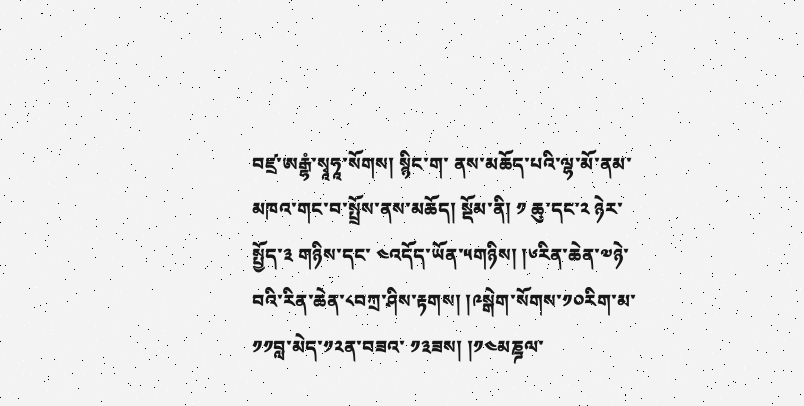བཛྲ་ཨརྒྷཾ་སྭཱཧཱ་སོགས། སྙིང་ག་ ནས་མཆོད་པའི་ལྷ་མོ་ནམ་མཁའ་གང་བ་སྤྲོས་ནས་མཆོད། སྡོམ་ནི། ༡ ཆུ་དང་༢ ཉེར་སྤྱོད་༣ གཉིས་དང་ ༤འདོད་ཡོན་༥གཉིས། །༦རིན་ཆེན་༧ཉེ་བའི་རིན་ཆེན་༨བཀྲ་ཤིས་རྟགས། །༩སྒེག་སོགས་༡༠རིག་མ་༡༡བླ་མེད་༡༢ན་བཟའ་ ༡༣ཟས། །༡༤མཎྜལ་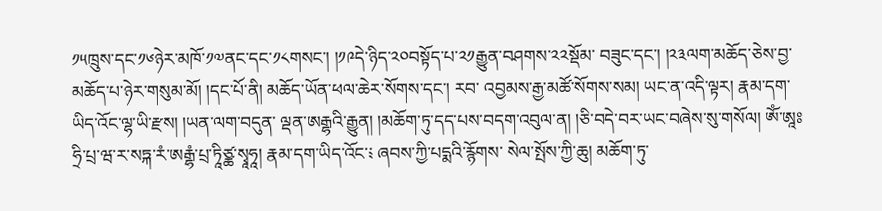༡༥ཁྲུས་དང་༡༦ཉེར་མཁོ་༡༧ནང་དང་༡༨གསང་། །༡༩དེ་ཉིད་༢༠བསྟོད་པ་༢༡རྒྱུན་བཤགས་༢༢སྡོམ་ བཟུང་དང་། །༢༣ལག་མཆོད་ཅེས་བྱ་མཆོད་པ་ཉེར་གསུམ་མོ། །དང་པོ་ནི། མཆོད་ཡོན་ཕལ་ཆེར་སོགས་དང་། རབ་ འབྱམས་རྒྱ་མཚོ་སོགས་སམ། ཡང་ན་འདི་ལྟར། རྣམ་དག་ཡིད་འོང་ལྷ་ཡི་རྫས། །ཡན་ལག་བདུན་ ལྡན་ཨརྒྷའི་རྒྱུན། །མཆོག་ཏུ་དད་པས་བདག་འབུལ་ན། །ཅི་བདེ་བར་ཡང་བཞེས་སུ་གསོལ། ༀ་ཨཱཿཧྲི་པྲ་ཝ་ར་སཏྐ་རཾ་ཨརྒྷཾ་པྲ་ཏཱིཙྪ་སྭཱཧཱ། རྣམ་དག་ཡིད་འོང་༴ ཞབས་ཀྱི་པདྨའི་རྙོགས་ སེལ་སྤོས་ཀྱི་ཆུ། མཆོག་ཏུ་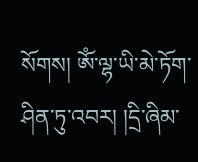སོགས། ༀ་ལྷ་ཡི་མེ་ཏོག་ཤིན་ཏུ་འབར། །དྲི་ཞིམ་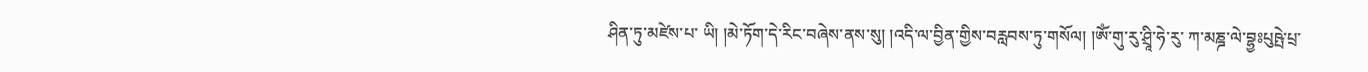ཤིན་ཏུ་མཛེས་པ་ ཡི། །མེ་ཏོག་དེ་རིང་བཞེས་ནས་སུ། །འདི་ལ་བྱིན་གྱིས་བརླབས་ཏུ་གསོལ། །ༀ་གུ་རུ་ཤྲཱི་ཧེ་རུ་ ཀ་མཎྜ་ལེ་བྷྱཿཔུཥྤེ་པྲ་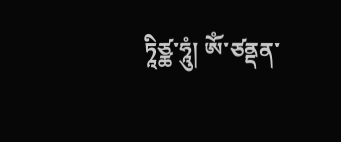ཏཱིཙྪ་ཧཱུཾ། ༀ་ཙནྡན་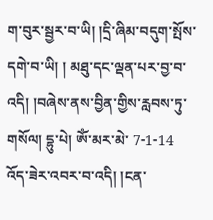ག་བུར་སྦྱར་བ་ཡི། །དྲི་ཞིམ་བདུག་སྤོས་དགེ་བ་ཡི། ། མཐུ་དང་ལྡན་པར་བྱ་བ་འདི། །བཞེས་ནས་བྱིན་གྱིས་རླབས་ཏུ་གསོལ། དྷུ་པེ། ༀ་མར་མེ་ 7-1-14 འོད་ཟེར་འབར་བ་འདི། །ངན་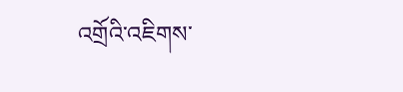འགྲོའི་འཇིགས་